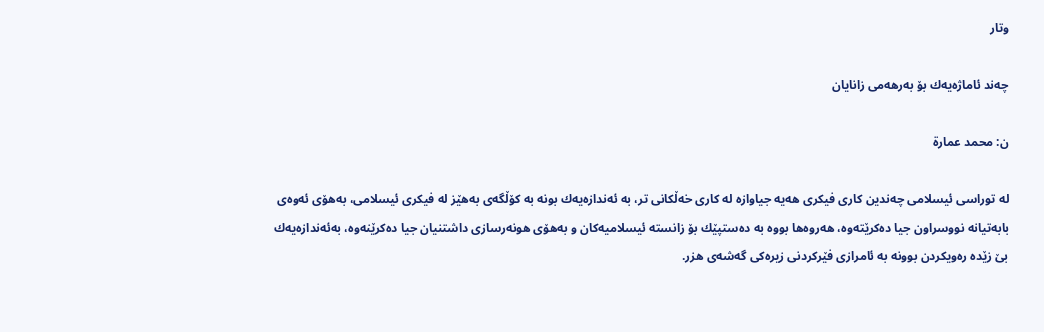وتار

چه‌ند ئاماژه‌يه‌ك بۆ به‌رهه‌می زانايان

ن: محمد عمارة

له‌ توراسى ئيسلامی چه‌ندين كارى فیكرى هه‌يه‌ جياوازه‌ له‌ كارى خه‌ڵكانى تر، به‌ ئه‌ندازه‌يه‌ك بونه‌ به‌ كۆڵگه‌ى به‌هێز له‌ فیكری ئیسلامی، به‌هۆى ئه‌وه‌ی بابه‌تیانه‌ نووسراون‌ جيا ده‌كرێته‌وه‌، هه‌روه‌ها بووه‌ به‌ ده‌ستپێك بۆ زانسته‌ ئيسلاميه‌كان و به‌هۆى هونه‌رسازى داشتنیان‌ جيا ده‌كرێنه‌وه‌، به‌ئه‌ندازه‌يه‌ك بێ زێده‌ ره‌ویكردن بوونه‌ به‌ ئامرازى فێركردنى زيره‌كى گه‌شه‌ى هزر.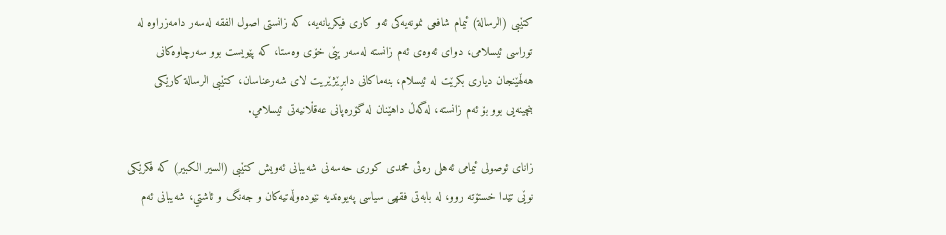كتێبى (الرسالة) ئيمام شافعى نمونه‌يه‌كى ئه‌و كارى فیكريانه‌یه‌، كه‌ زانستى اصول الفقه له‌سه‌ر دامه‌زراوه‌ له‌ توراسى ئيسلامی، دواى ئه‌وه‌ى ئه‌م زانسته‌ له‌سه‌ر پێى خۆى وه‌ستا، كه‌ پێويست بوو سه‌رچاوه‌كانى هه‌ڵهێنجان ديارى بكرێت له‌ ئیسلام، بنه‌ماكانى دابڕێژێريت لاى شه‌رعناسان، كتێبى الرسالة كارێكى بنچينه‌يى بوو بۆ ئه‌م زانسته‌، له‌گه‌ڵ داهێنان له‌ گۆره‌پانى عه‌قڵانيه‌تى ئيسلامي.

زاناى ئوصولى ئيمامى ئه‌هلى ره‌ئى محمدى كورى حه‌سه‌نى شه‌يبانى ئه‌ويش كتێبى (السير الكبير) كه‌ فكرێكى نوێى تێدا خستۆته‌ روو، له‌ بابه‌تى فقهى سياسی په‌يوه‌نديه‌ نێوده‌وڵه‌تيه‌كان و جه‌نگ و ئاشتي، شه‌يبانى ئه‌م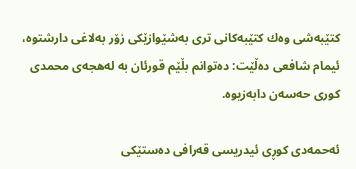كتێبه‌شى وه‌ك كتێبه‌كانى ترى به‌شێوازێكى زۆر به‌لاغى دارشتوه‌، ئيمام شافعى ده‌ڵێت: ده‌توانم بڵێم قورئان به له‌هجه‌ى محمدى كورى حه‌سه‌ن دابه‌زيوه‌.

ئه‌حمه‌دى كوڕى ئيدريسى قه‌رافى ده‌ستێكى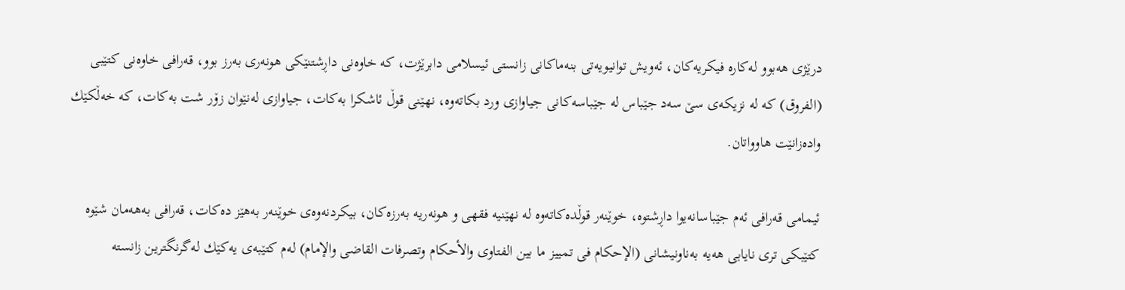درێژى هه‌بوو له‌كاره‌ فیكريه‌كان، ئه‌ويش توانیویه‌تى بنه‌ماكانى زانستى ئيسلامى دابرێژت، كه‌ خاوه‌نى داڕشتنێكى هونه‌رى به‌رز بوو، قه‌رافى خاوه‌نى كتێبى (الفروق) كه‌ له‌ نزيكه‌ى سێ سه‌د جێباس له‌ جێباسه‌كانی جياوازى ورد بكاته‌وه‌، نهێنى قوڵ ئاشكرا به‌كات، جياوازى له‌نێوان زۆر شت به‌كات، كه‌ خه‌ڵكێك واده‌زانێت هاوواتان.

ئيمامى قه‌رافى ئه‌م جێباسانه‌یوا داڕشتوه‌، خوێنه‌ر قوڵده‌كاته‌وه‌ له‌ نهێنيه‌ فقهى و هونه‌ريه‌ به‌رزه‌كان، بيكردنه‌وه‌ى خوێنه‌ر به‌هێز ده‌كات، قه‌رافى به‌هه‌مان شێوه‌ كتێبكى ترى نايا‌بى هه‌يه‌ به‌ناونيشانى (الإحكام فى تمييز ما بين الفتاوى والأحكام وتصرفات القاضى والإمام) له‌م كتێبه‌ى يه‌كێك له‌گرنگترين زانسته‌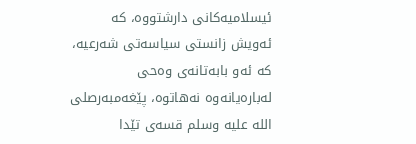ئيسلاميه‌كانى دارشتووه‌، كه‌ ئه‌ويش زانستى سياسه‌تى شه‌رعيه‌، كه‌ ئه‌و بابه‌تانه‌ى وه‌حى له‌باره‌يانه‌وه‌ نه‌هاتوه‌، پێغه‌مبه‌رصلى الله عليه وسلم قسه‌ى تێدا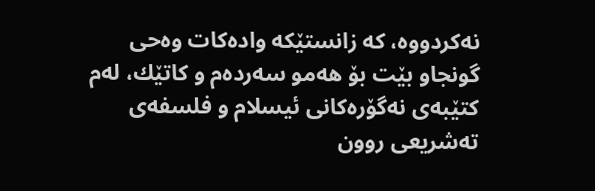نه‌كردووه‌، كه‌ زانستێكه‌ واده‌كات وه‌حى گونجاو بێت بۆ هه‌مو سه‌رده‌م و كاتێك، له‌م كتێبه‌ى نه‌گۆره‌كانى ئيسلام و فلسفه‌ى ته‌شريعى روون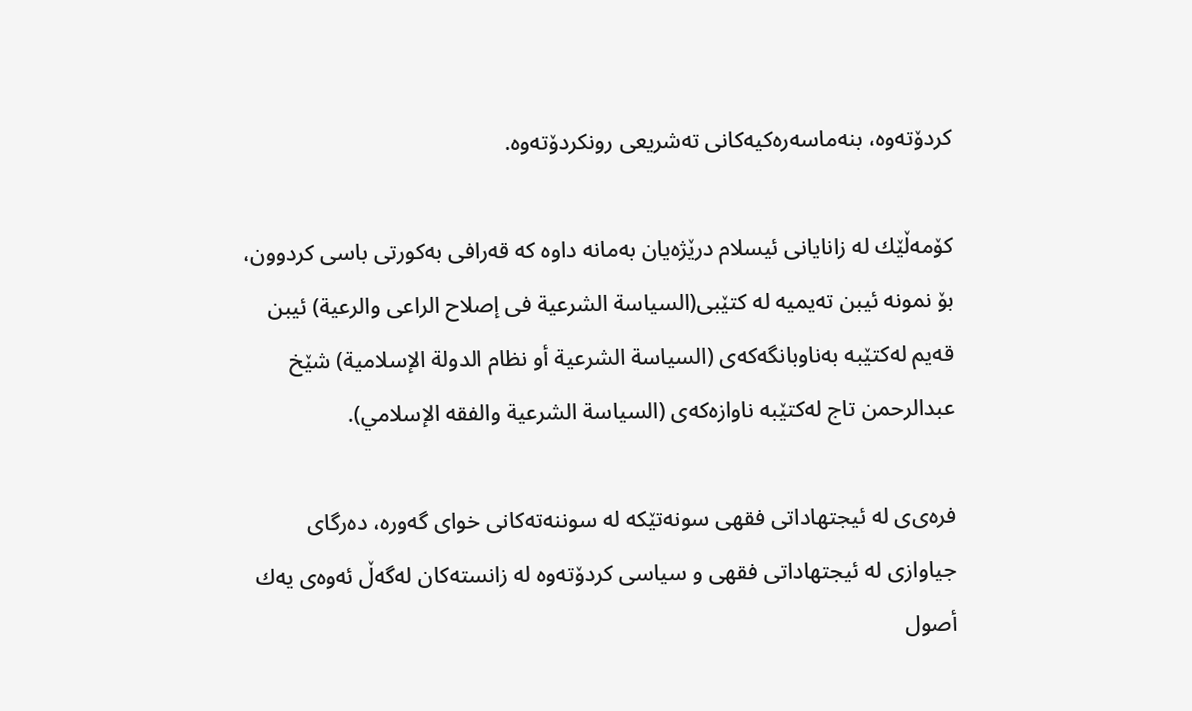كردۆته‌وه‌، بنه‌ماسه‌ره‌كيه‌كانى ته‌شريعى رونكردۆته‌وه‌.

كۆمه‌ڵێك له‌ زانايانى ئيسلام درێژه‌يان به‌مانه‌ داوه‌ كه‌ قه‌رافى به‌كورتى باسى كردوون، بۆ نمونه ئيبن ته‌يميه‌ له‌ كتێبى‌(السياسة الشرعية فى إصلاح الراعى والرعية) ئيبن قه‌يم له‌كتێبه‌ به‌ناوبانگه‌كه‌ى (السياسة الشرعية أو نظام الدولة الإسلامية) شێخ عبدالرحمن تاج له‌كتێبه‌ ناوازه‌كه‌ى (السياسة الشرعية والفقه الإسلامي).

فره‌ی‌ى له‌ ئيجتهاداتى فقهى سونه‌تێكه‌ له‌ سوننه‌ته‌كانى خواى گه‌وره‌، ده‌رگاى جياوازى له‌ ئيجتهاداتى فقهى و سياسى كردۆته‌وه‌ له‌ زانسته‌كان له‌گه‌ڵ ئه‌وه‌ى يه‌ك أصول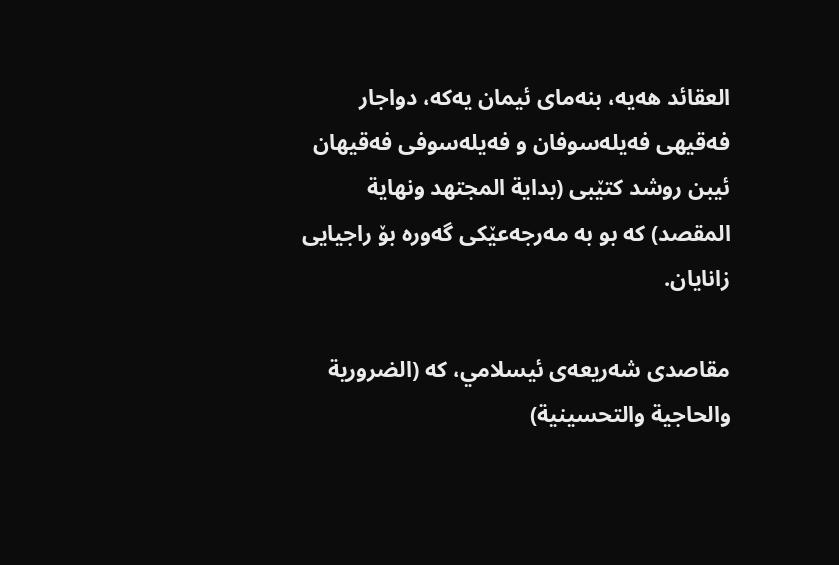العقائد هه‌يه‌، بنه‌ماى ئيمان يه‌كه‌، دواجار فه‌قيهى فه‌يله‌سوفان و فه‌يله‌سوفى فه‌قيهان ئيبن روشد كتێبى (بداية المجتهد ونهاية المقصد) كه‌ بو به‌ مه‌رجه‌عێكى گه‌وره‌ بۆ راجيايى زانايان.

مقاصدى شه‌ريعه‌ى ئيسلامي، كه‌ (الضرورية والحاجية والتحسينية)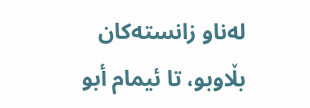له‌ناو زانسته‌كان بڵاوبو، تا ئيمام أبو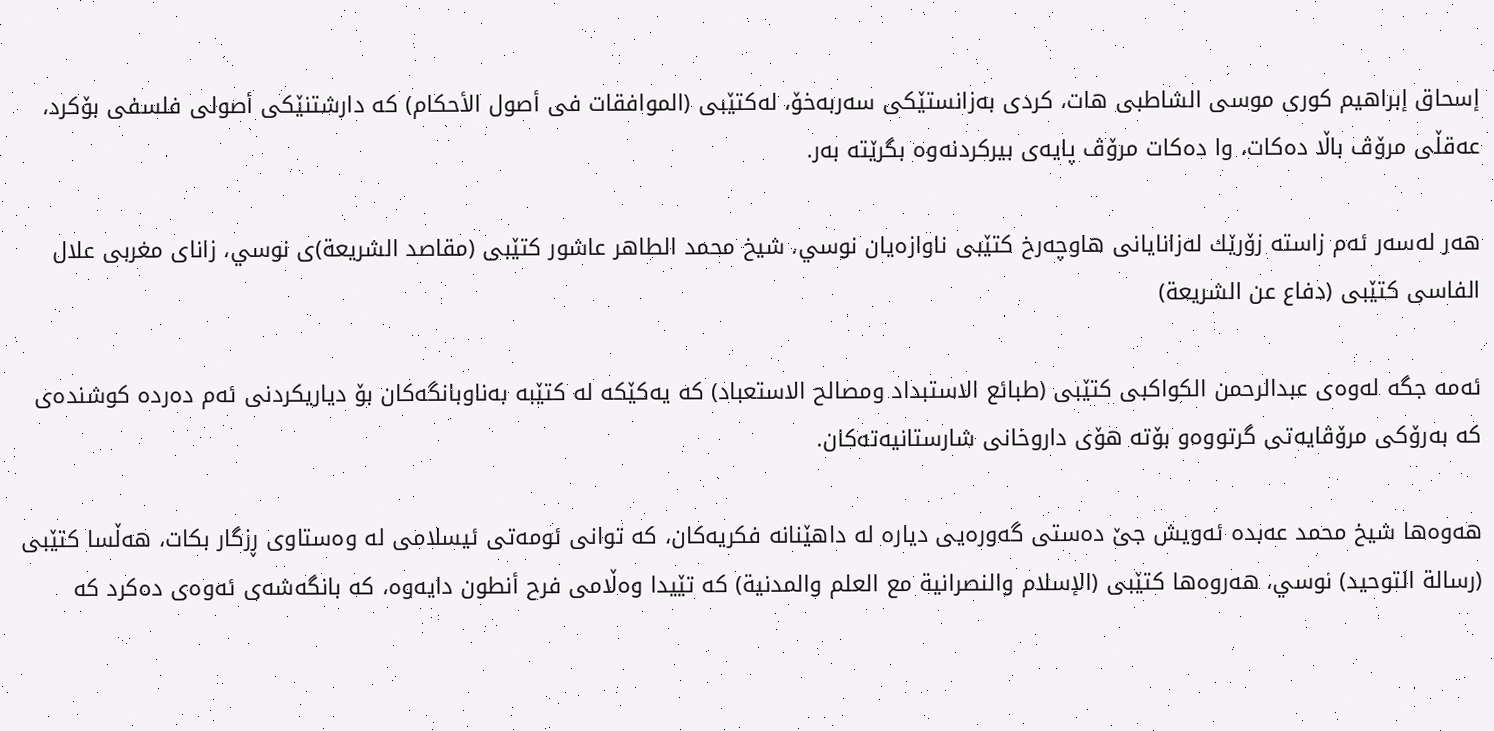إسحاق إبراهيم كورى موسى الشاطبى هات، كردى به‌زانستێكى سه‌ربه‌خۆ، له‌كتێبى (الموافقات فى أصول الأحكام) كه‌ دارشتنێكى أصولى فلسفى بۆكرد، عه‌قڵى مرۆڤ باڵا ده‌كات، وا ده‌كات مرۆڤ پايه‌ى بيركردنه‌وه‌ بگرێته‌ به‌ر.

هه‌ر له‌سه‌ر ئه‌م زاسته‌ زۆرێك له‌زانايانى هاوچه‌رخ كتێبى ناوازه‌يان نوسي، شيخ محمد الطاهر عاشور كتێبى (مقاصد الشريعة)ى نوسي، زاناى مغربى علال الفاسى كتێبى (دفاع عن الشريعة)

ئه‌مه‌ جگه‌ له‌وه‌ى عبدالرحمن الكواكبى كتێبى (طبائع الاستبداد ومصالح الاستعباد) كه‌ يه‌كێكه‌ له‌ كتێبه‌ به‌ناوبانگه‌كان بۆ دياريكردنى ئه‌م ده‌رده‌ كوشنده‌ى كه‌ به‌رۆكى مرۆڤايه‌تى گرتووه‌و بۆته‌ هۆى داروخانى شارستانيه‌ته‌كان.

هه‌وه‌ها شيخ محمد عه‌بده‌ ئه‌ويش جێ ده‌ستى گه‌وره‌يى دياره‌ له‌ داهێنانه‌ فكريه‌كان، كه‌ توانى ئومه‌تى ئيسلامى له‌ وه‌ستاوى ڕزگار بكات، هه‌ڵسا كتێبى (رسالة التوحيد) نوسي، هه‌روه‌ها كتێبى (الإسلام والنصرانية مع العلم والمدنية) كه‌ تێيدا وه‌ڵامى فرح أنطون دايه‌وه‌، كه‌ بانگه‌شه‌ى ئه‌وه‌ى ده‌كرد كه‌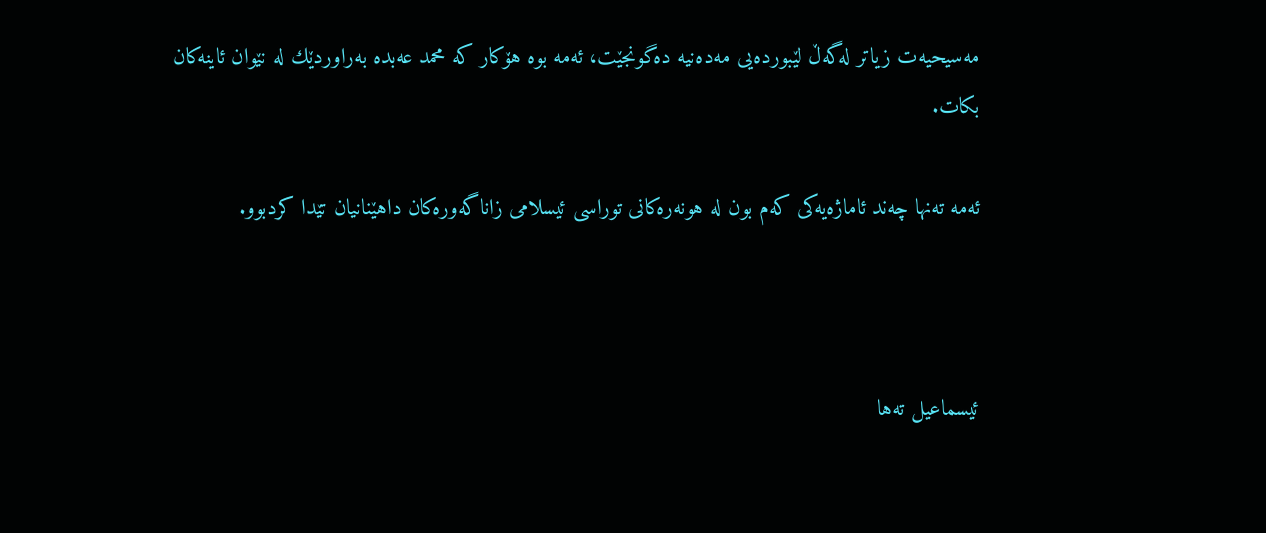مه‌سيحيه‌ت زياتر له‌گه‌ڵ لێبورده‌يى مه‌ده‌نيه‌ ده‌گونجێت، ئه‌مه‌ بوه‌ هۆكار كه‌ محمد عه‌بده‌ به‌راوردێك له‌ نێوان ئاينه‌كان بكات.

ئه‌مه‌ ته‌نها چه‌ند ئاماژه‌يه‌كى كه‌م بون له‌ هونه‌ره‌كانى توراسى ئيسلامى زاناگه‌وره‌كان داهێنانيان تێدا كردبوو.



ئیسماعیل تەها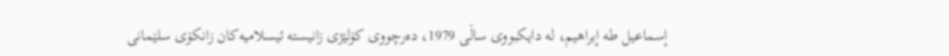إسماعیل طه إبراهیم، له‌ دایكبووی ساڵی 1979، ده‌رچووی كۆلێژی زانیسته‌ ئیسلامیه‌كان زانكۆی سلێمانی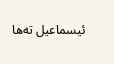ئیسماعیل تەها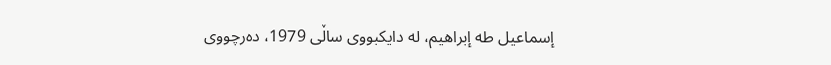إسماعیل طه إبراهیم، له‌ دایكبووی ساڵی 1979، ده‌رچووی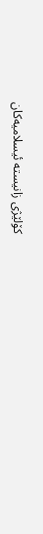كۆلێژی زانیسته‌ ئیسلامیه‌كان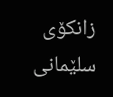زانكۆی سلێمانی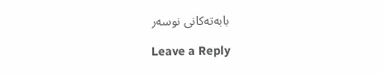بابەتەكانی نوسەر

Leave a Reply